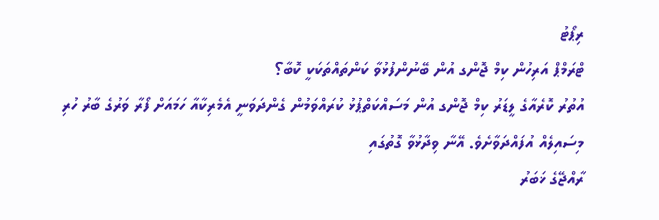ރިޕޯޓު
ޓްރަމްޕް އަރިހުން ކިމް ޖޮންގ އުން ބޭނުންފުޅުވާ ކަންތައްތަކަކީ ކޮބާ؟
އުތުރު ކޮރެއާގެ ލީޑަރު ކިމް ޖޮންގ އުން މަސައްކަތްޕުޅު ކުރައްވަމުން ގެންދަވަނީ އެމެރިކާއާ ހަމައަށް ފޯރާ ވަރުގެ ބާރު ހުރި މިސައިލެއް އުފައްދަވާށެވެ. އޭނާ ވިދާޅުވާ ގޮތުގައި
ރާއްޖޭގެ ޚަބަރު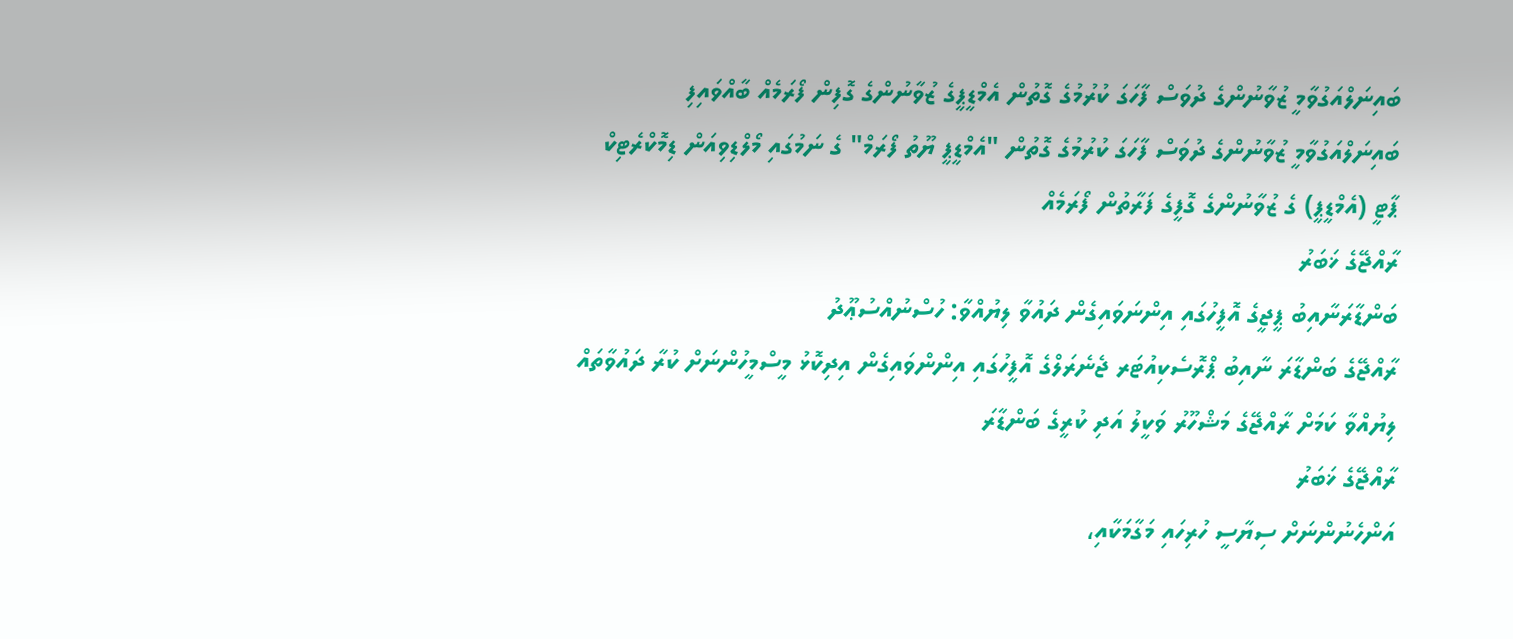ބައިނަލްއަގުވާމީ ޒުވާނުންގެ ދުވަސް ފާހަގަ ކުރުމުގެ ގޮތުން އެމްޑީޕީގެ ޒުވާނުންގެ ގޮފިން ފޯރަމެއް ބާއްވައިފި
ބައިނަލްއަގުވާމީ ޒުވާނުންގެ ދުވަސް ފާހަގަ ކުރުމުގެ ގޮތުން "އެމްޑީޕީ ޔޫތު ފޯރަމް" ގެ ނަމުގައި މޯލްޑިވިއަން ޑިމޮކްރެޓިކް ޕާޓީ (އެމްޑީޕީ) ގެ ޒުވާނުންގެ ގޮފީގެ ފަރާތުން ފޯރަމެއް
ރާއްޖޭގެ ޚަބަރު
ބަންޑާރަނާއިބު ޕީޖީގެ އޮފީހުގައި އިންނަވައިގެން ދައުވާ ލިޔުއްވާ: ހުސްނުއްސުޢޫދު
ރާއްޖޭގެ ބަންޑާރަ ނާއިބު ޕްރޮސެކިއުޓަރ ޖެނެރަލްގެ އޮފީހުގައި އިންންވައިގެން އިދިކޮޅު މީސްމީހުންނަށް ކުރާ ދައުވާތައް ލިޔުއްވާ ކަމަށް ރާއްޖޭގެ މަޝްހޫރު ވަކީލު އަދި ކުރީގެ ބަންޑާރަ
ރާއްޖޭގެ ޚަބަރު
އަންހެނުންނަށް ސިޔާސީ ހުރިހައި މަގާމަކާއި،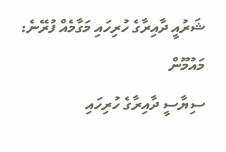ޝަރުއީ ދާއިރާގެ ހުރިހައި މަގާމެއް ފުރޭނެ: މައުމޫން
ސިޔާސީ ދާއިރާގެ ހުރިހައި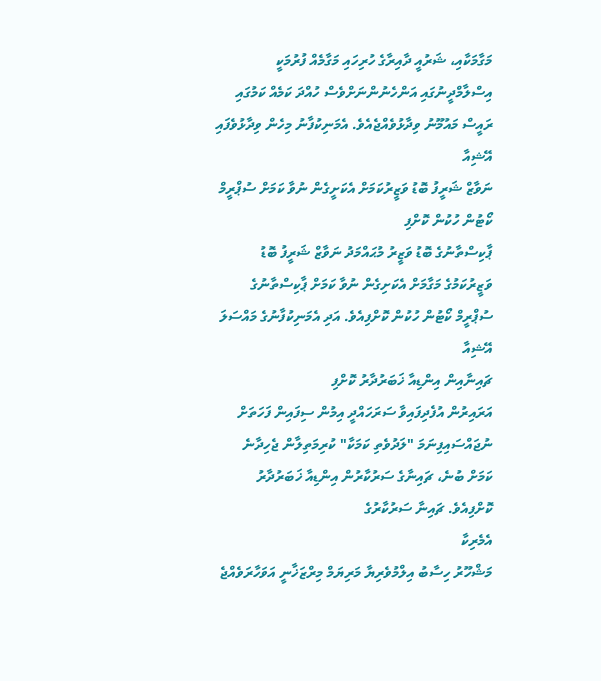މަގާމަކާއި، ޝަރުއީ ދާއިރާގެ ހުރިހައި މަގާމެއް ފުރުމަކީ އިސްލާމްދީނުގައި އަންހެނުންނަށްވެސް ހުއްދަ ކަމެއް ކަމުގައި ރައީސް މައުމޫނު ވިދާޅުވެއްޖެއެވެ. އެމަނިކުފާނު މިހެން ވިދާޅުވެފައި
އޭޝިއާ
ނަވާޒް ޝަރީފު ބޮޑު ވަޒީރުކަމަށް އެކަށީގެން ނުވާ ކަމަށް ސުޕްރީމް ކޯޓުން ހުކުން ކޮށްފި
ޕާކިސްތާނުގެ ބޮޑު ވަޒީރު މުޙައްމަދު ނަވާޒް ޝަރީފު ބޮޑު ވަޒީރުކަމުގެ މަގާމަށް އެކަށިގެން ނުވާ ކަމަށް ޕާކިސްތާނުގެ ސުޕްރީމް ކޯޓުން ހުކުން ކޮށްފިއެވެ. އަދި އެމަނިކުފާނުގެ މައްސަލަ
އޭޝިއާ
ޗައިނާއިން އިންޑިއާ ޚަބަރުދާރު ކޮށްފި
އަރައިރުން އުފެދިފައިވާ ސަރަހައްދީ އިމުން ސިފައިން ފަހަތަށް ނުޖައްސައިފިނަމަ "ލަދުވެތި ކަމަކާ" ކުރިމަތިލާން ޖެހިދާނެ ކަމަށް ބުނެ، ޗައިނާގެ ސަރުކާރުން އިންޑިއާ ޚަބަރުދާރު ކޮށްފިއެވެ. ޗައިނާ ސަރުކާރުގެ
އެމެރިކާ
މަޝްހޫރު ހިސާބު އިލްމުވެރިޔާ މަރިޔަމް މިރްޒަޚާނީ އަވަހާރަވެއްޖެ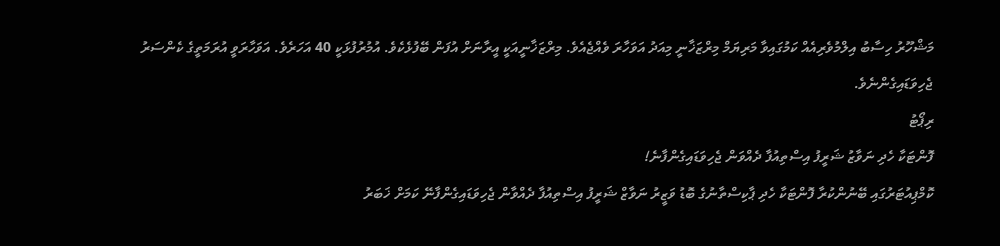މަޝްހޫރު ހިސާބު އިލްމުވެރިއެއް ކަމުގައިވާ މަރިޔަމް މިރްޒަޚާނީ މިއަދު އަވަހާރަ ވެއްޖެއެވެ. މިރްޒަޚާނީއަކީ އީރާނަށް އުފަން ބޭފުޅެކެވެ. އުމުރުފުޅަކީ 40 އަހަރެވެ. އަވަހާރަވީ އުރަމަތީގެ ކެންސަރު ޖެހިވަޑައިގެންނެވެ.
ރިޕޯޓު
ފޮންޓަކާ ހެދި ނަވާޒު ޝަރީފު އިސްތިއުފާ ދެއްވަން ޖެހިވަޑައިގެންފާނެ!
ކޮމްޕިއުޓަރުގައި ބޭނުންކުރާ ފޮންޓަކާ ހެދި ޕާކިސްތާނުގެ ބޮޑު ވަޒީރު ނަވާޒް ޝަރީފު އިސްތިއުފާ ދެއްވާން ޖެހިވަޑައިގެންފާނޭ ކަމަށް ޚަބަރު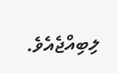ލިބިއްޖެއެވެ.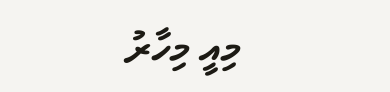މިއީ މިހާރު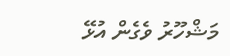މަޝްހޫރު ވެގެން އުޅޭ